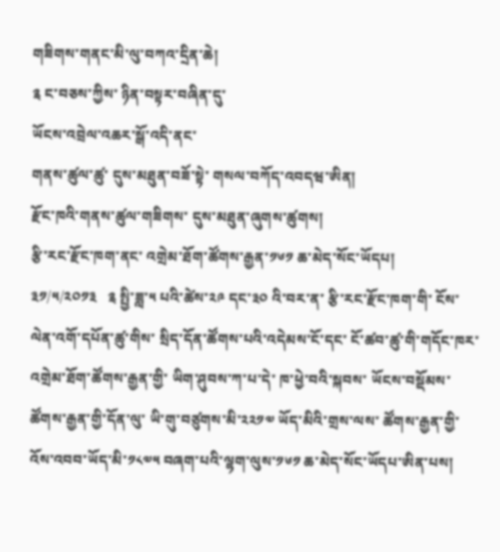གཟིགས་གནང་མི་ལུ་བཀའ་དྲིན་ཆེ།
༉ ང་བཅས་ཀྱིས་ ཉིན་བསྟར་བཞིན་དུ་
ཡོངས་འབྲེལ་འཆར་སྒོ་འདི་ནང་
གནས་ཚུལ་ཚུ་ དུས་མཐུན་བཟོ་སྟེ་ གསལ་བཀོད་འབདཝ་ཨིན།
རྫོང་ཁའི་གནས་ཚུལ་གཟིགས་ དུས་མཐུན་ཞུགས་ཚུགས།
རྩི་རང་རྫོང་ཁག་ནང་ འགྲེམ་ཐོག་ཚོགས་རྒྱན་༡༦༡ ཆ་མེད་སོང་ཡོདཔ།
༣༡/༥/༢༠༡༣   ༉ སྤྱི་ཟླ་༥ པའི་ཚེས་༢༩ དང་༣༠ འི་བར་ན་ རྩི་རང་རྫོང་ཁག་གི་ ངོས་ལེན་འགོ་དཔོན་ཚུ་གིས་ སྲིད་དོན་ཚོགས་པའི་འདེམས་ངོ་དང་ ངོ་ཚབ་ཚུ་གི་གདོང་ཁར་ འགྲེམ་ཐོག་ཚོགས་རྒྱན་གྱི་ ཡིག་ཤུབས་ཀ་པ་དེ་ ཁ་ཕྱེ་བའི་སྐབས་ ཡོངས་བསྡོམས་ཚོགས་རྒྱན་གྱི་དོན་ལུ་ ཡི་གུ་བཙུགས་མི་༢༢༡༧ ཡོད་མིའི་གྲས་ལས་ ཚོགས་རྒྱན་གྱི་འོས་འབབ་ཡོད་མི་༡༨༧༥ བཞག་པའི་ལྷག་ལུས་༡༦༡ ཆ་མེད་སོང་ཡོདཔ་ཨིན་པས།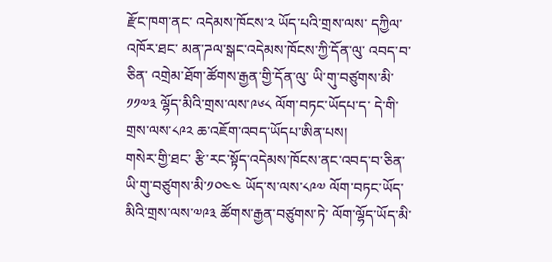རྫོང་ཁག་ནང་ འདེམས་ཁོངས་༢ ཡོད་པའི་གྲས་ལས་ དཀྱིལ་འཁོར་ཐང་ མན་ཌལ་སྒང་འདེམས་ཁོངས་ཀྱི་དོན་ལུ་ འབད་བ་ཅིན་ འགྲེམ་ཐོག་ཚོགས་རྒྱན་གྱི་དོན་ལུ་ ཡི་གུ་བཙུགས་མི་༡༡༧༣ ལྷོད་མིའི་གྲས་ལས་༩༦༨ ལོག་བཏང་ཡོདཔ་ད་ དེ་གི་གྲས་ལས་༨༩༢ ཆ་འཇོག་འབད་ཡོདཔ་ཨིན་པས།
གསེར་གྱི་ཐང་ རྩི་རང་སྟོད་འདེམས་ཁོངས་ནང་འབད་བ་ཅིན་ ཡི་གུ་བཙུགས་མི་༡༠༤༤ ཡོད་ས་ལས་༨༩༧ ལོག་བཏང་ཡོད་མིའི་གྲས་ལས་༧༩༣ ཚོགས་རྒྱན་བཙུགས་ཏེ་ ལོག་ལྷོད་ཡོད་མི་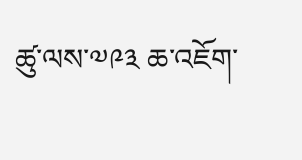ཚུ་ལས་༧༩༣ ཆ་འཇོག་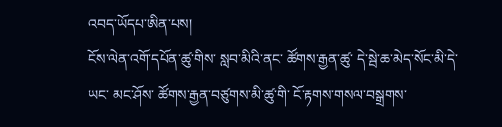འབད་ཡོདཔ་ཨིན་པས།
ངོས་ལེན་འགོ་དཔོན་ཚུ་གིས་ སླབ་མིའི་ནང་ ཚོགས་རྒྱན་ཚུ་ དེ་སྦེ་ཆ་མེད་སོང་མི་དེ་ཡང་ མང་ཤོས་ ཚོགས་རྒྱན་བཙུགས་མི་ཚུ་གི་ ངོ་རྟགས་གསལ་བསྒྲགས་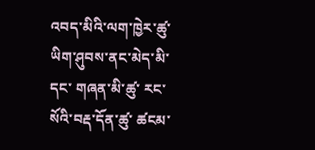འབད་མིའི་ལག་ཁྱེར་ཚུ་ ཡིག་ཤུབས་ནང་མེད་མི་དང་ གཞན་མི་ཚུ་ རང་སོའི་བརྡ་དོན་ཚུ་ ཚངམ་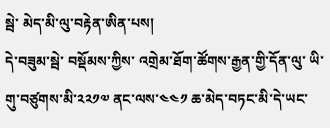སྦེ་ མེད་མི་ལུ་བརྟེན་ཨིན་པས།
དེ་བཟུམ་སྦེ་ བསྡོམས་ཀྱིས་ འགྲེམ་ཐོག་ཚོགས་རྒྱན་གྱི་དོན་ལུ་ ཡི་གུ་བཙུགས་མི་༢༢༡༧ ནང་ལས་༤༤༡ ཆ་མེད་བཏང་མི་དེ་ཡང་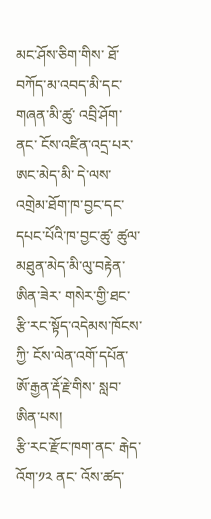མང་ཤོས་ཅིག་གིས་ ཐོ་བཀོད་མ་འབད་མི་དང་ གཞན་མི་ཚུ་ འབྲི་ཤོག་ནང་ ངོས་འཛིན་འདྲ་པར་ཨང་མེད་མི་ དེ་ལས་ འགྲེམ་ཐོག་ཁ་བྱང་དང་ དཔང་པོའི་ཁ་བྱང་ཚུ་ ཚུལ་མཐུན་མེད་མི་ལུ་བརྟེན་ཨིན་ཟེར་ གསེར་གྱི་ཐང་ རྩི་རང་སྟོད་འདེམས་ཁོངས་ཀྱི་ ངོས་ལེན་འགོ་དཔོན་ ཨོ་རྒྱན་རྡོ་རྗེ་གིས་ སླབ་ཨིན་པས།
རྩི་རང་རྫོང་ཁག་ནང་ རྒེད་འོག་༡༢ ནང་ འོས་ཚད་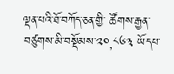ལྡན་པའི་ཐོ་བཀོད་ཅན་གྱི་ ཚོགས་རྒྱན་བཙུགས་མི་བསྡོམས་༢༠,༨༦༣ ཡོདཔ་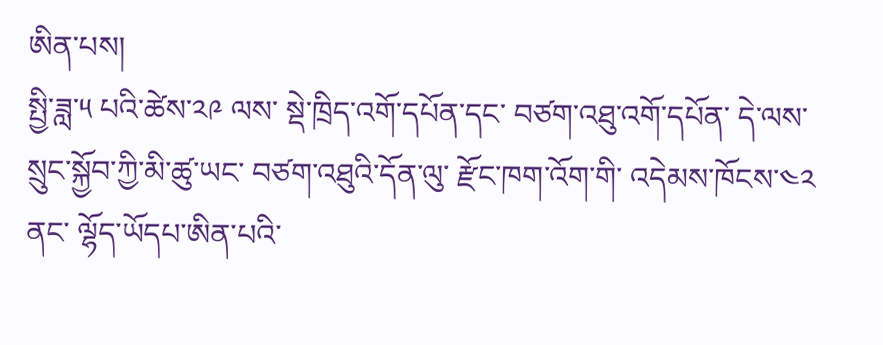ཨིན་པས།
སྤྱི་ཟླ་༥ པའི་ཚེས་༢༩ ལས་ སྡེ་ཁྲིད་འགོ་དཔོན་དང་ བཙག་འཐུ་འགོ་དཔོན་ དེ་ལས་ སྲུང་སྐྱོབ་ཀྱི་མི་ཚུ་ཡང་ བཙག་འཐུའི་དོན་ལུ་ རྫོང་ཁག་འོག་གི་ འདེམས་ཁོངས་༤༢ ནང་ ལྷོད་ཡོདཔ་ཨིན་པའི་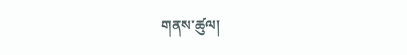གནས་ཚུལ།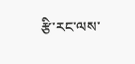རྩི་རང་ལས་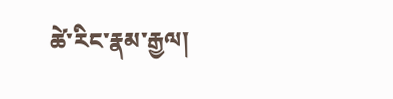ཚེ་རིང་རྣམ་རྒྱལ།